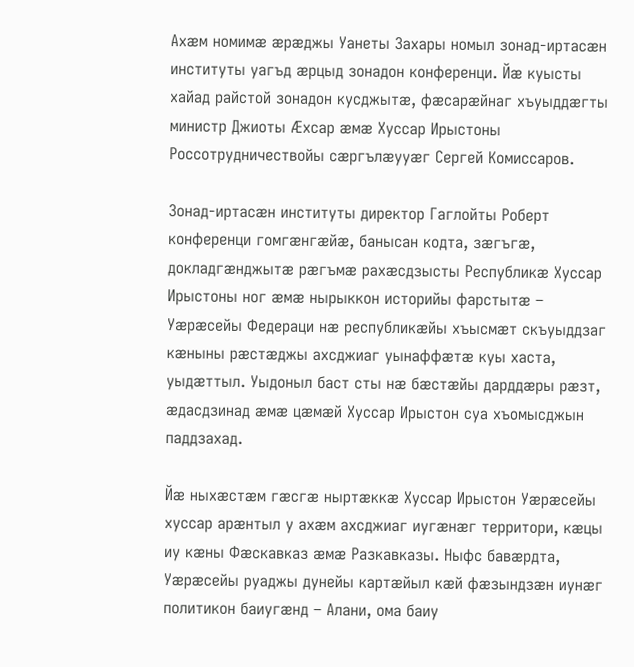Ахӕм номимӕ ӕрӕджы Уанеты Захары номыл зонад-иртасӕн институты уагъд ӕрцыд зонадон конференци. Йӕ куысты хайад райстой зонадон кусджытӕ, фӕсарӕйнаг хъуыддӕгты министр Джиоты Ӕхсар ӕмӕ Хуссар Ирыстоны Россотрудничествойы сӕргълӕууӕг Сергей Комиссаров.

Зонад-иртасӕн институты директор Гаглойты Роберт конференци гомгӕнгӕйӕ, банысан кодта, зӕгъгӕ, докладгӕнджытӕ рӕгъмӕ рахӕсдзысты Республикӕ Хуссар Ирыстоны ног ӕмӕ нырыккон историйы фарстытӕ – Уӕрӕсейы Федераци нӕ республикӕйы хъысмӕт скъуыддзаг кӕныны рӕстӕджы ахсджиаг уынаффӕтӕ куы хаста, уыдӕттыл. Уыдоныл баст сты нӕ бӕстӕйы дарддӕры рӕзт, ӕдасдзинад ӕмӕ цӕмӕй Хуссар Ирыстон суа хъомысджын паддзахад.

Йӕ ныхӕстӕм гӕсгӕ ныртӕккӕ Хуссар Ирыстон Уӕрӕсейы хуссар арӕнтыл у ахӕм ахсджиаг иугӕнӕг территори, кӕцы иу кӕны Фӕскавказ ӕмӕ Разкавказы. Ныфс бавӕрдта, Уӕрӕсейы руаджы дунейы картӕйыл кӕй фӕзындзӕн иунӕг политикон баиугӕнд – Алани, ома баиу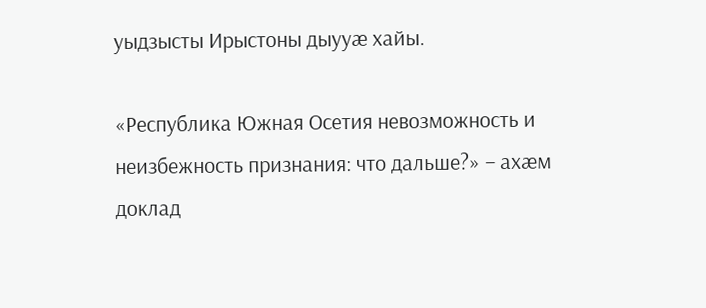уыдзысты Ирыстоны дыууӕ хайы.

«Республика Южная Осетия невозможность и неизбежность признания: что дальше?» – ахӕм доклад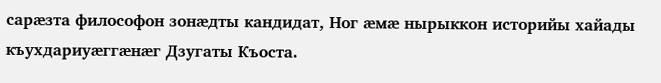сарӕзта философон зонӕдты кандидат, Ног ӕмӕ нырыккон историйы хайады къухдариуӕггӕнӕг Дзугаты Къоста.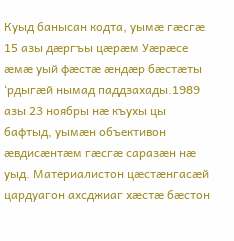Куыд банысан кодта, уымӕ гӕсгӕ 15 азы дӕргъы цӕрӕм Уӕрӕсе ӕмӕ уый фӕстӕ ӕндӕр бӕстӕты ‘рдыгӕй нымад паддзахады.1989 азы 23 ноябры нӕ къухы цы бафтыд, уымӕн объективон ӕвдисӕнтӕм гӕсгӕ саразӕн нӕ уыд. Материалистон цӕстӕнгасӕй цардуагон ахсджиаг хӕстӕ бӕстон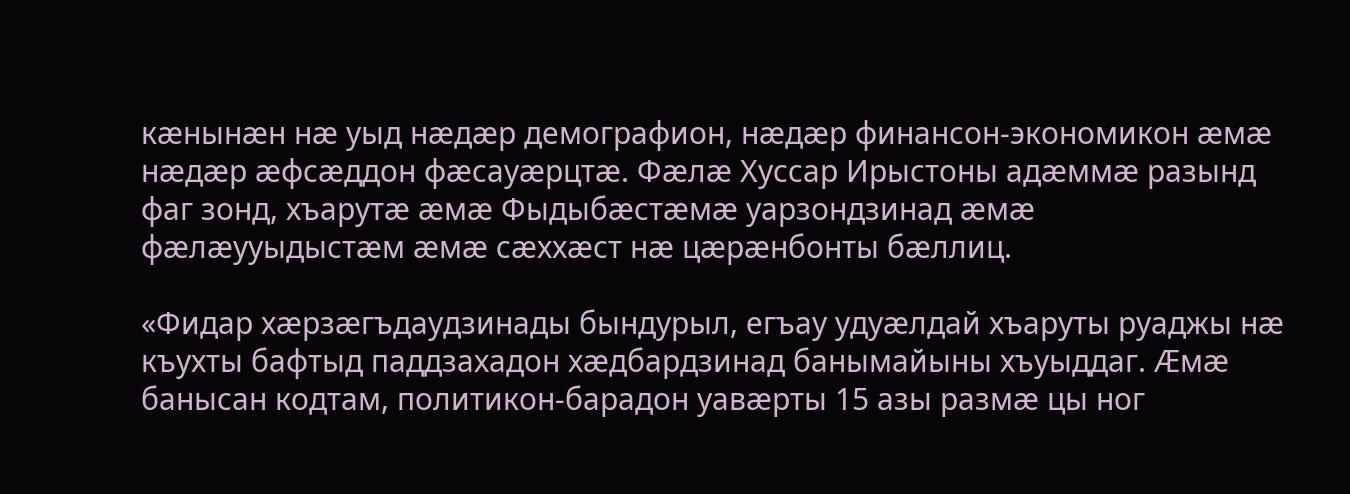кӕнынӕн нӕ уыд нӕдӕр демографион, нӕдӕр финансон-экономикон ӕмӕ нӕдӕр ӕфсӕддон фӕсауӕрцтӕ. Фӕлӕ Хуссар Ирыстоны адӕммӕ разынд фаг зонд, хъарутӕ ӕмӕ Фыдыбӕстӕмӕ уарзондзинад ӕмӕ фӕлӕууыдыстӕм ӕмӕ сӕххӕст нӕ цӕрӕнбонты бӕллиц.

«Фидар хӕрзӕгъдаудзинады бындурыл, егъау удуӕлдай хъаруты руаджы нӕ къухты бафтыд паддзахадон хӕдбардзинад банымайыны хъуыддаг. Ӕмӕ банысан кодтам, политикон-барадон уавӕрты 15 азы размӕ цы ног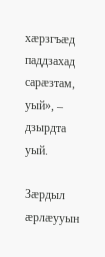хӕрзгъӕд паддзахад сарӕзтам, уый», – дзырдта уый.

Зӕрдыл ӕрлӕууын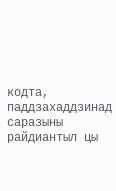кодта, паддзахаддзинад саразыны райдиантыл цы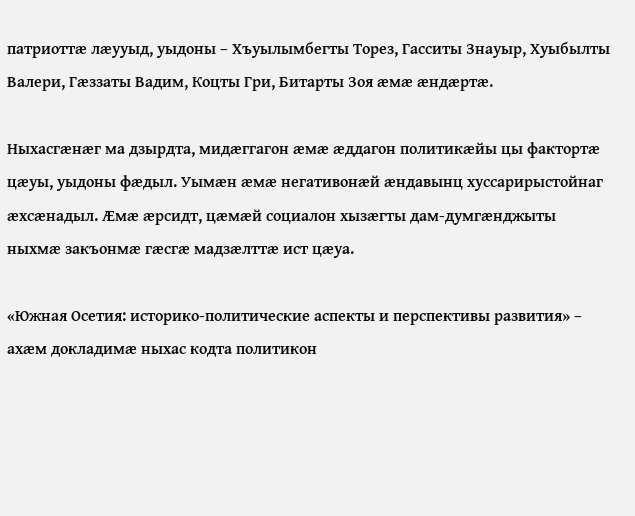патриоттӕ лӕууыд, уыдоны – Хъуылымбегты Торез, Гасситы Знауыр, Хуыбылты Валери, Гӕззаты Вадим, Коцты Гри, Битарты Зоя ӕмӕ ӕндӕртӕ.

Ныхасгӕнӕг ма дзырдта, мидӕггагон ӕмӕ ӕддагон политикӕйы цы фактортӕ цӕуы, уыдоны фӕдыл. Уымӕн ӕмӕ негативонӕй ӕндавынц хуссарирыстойнаг ӕхсӕнадыл. Æмæ ӕрсидт, цӕмӕй социалон хызӕгты дам-думгӕнджыты ныхмӕ закъонмӕ гӕсгӕ мадзӕлттӕ ист цӕуа.

«Южная Осетия: историко-политические аспекты и перспективы развития» – ахӕм докладимӕ ныхас кодта политикон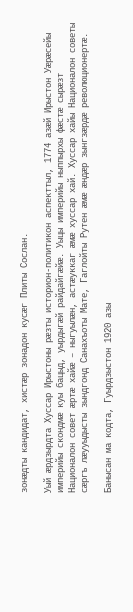зонӕдты кандидат, хистӕр зонадон кусӕг Плиты Сослан.

Уый ӕрдзырдта Хуссар Ирыстоны рӕзты историон-политикон аспекттыл, 1774 азӕй Ирыстон Уӕрӕсейы империйы скондмӕ куы бацыд, уырдыгӕй райдайгӕйӕ. Уыцы империйы ныппырхы фӕстӕ сырӕзт Националон совет ӕртӕ хайӕ – ныгуылӕн, астӕуккаг ӕмӕ хуссар хай. Хуссар хайы Националон советы сӕргъ лӕууыдысты зындгонд Санахъоты Мате, Гаглойты Рутен ӕмӕ ӕндӕр зынгзӕрдӕ революционертӕ.

Банысан ма кодта, Гуырдзыстон 1920 азы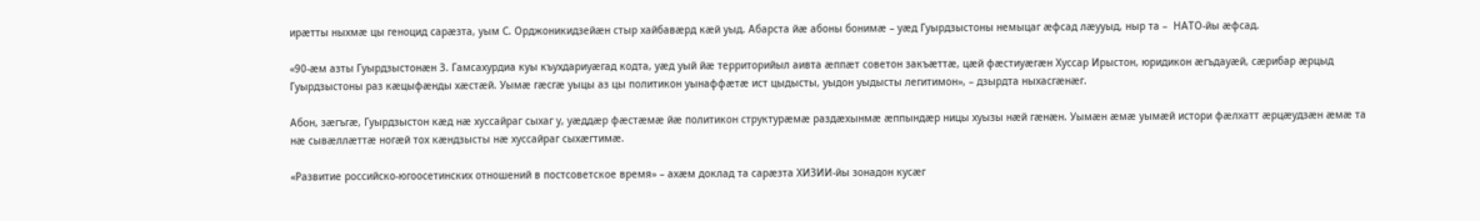ирӕтты ныхмӕ цы геноцид сарӕзта, уым С. Орджоникидзейӕн стыр хайбавӕрд кӕй уыд. Абарста йӕ абоны бонимӕ – уӕд Гуырдзыстоны немыцаг ӕфсад лӕууыд, ныр та –  НАТО-йы ӕфсад.

«90-ӕм азты Гуырдзыстонӕн З. Гамсахурдиа куы къухдариуӕгад кодта, уӕд уый йӕ территорийыл аивта ӕппӕт советон закъӕттӕ, цӕй фӕстиуӕгӕн Хуссар Ирыстон, юридикон ӕгъдауӕй, сӕрибар ӕрцыд Гуырдзыстоны раз кӕцыфӕнды хӕстӕй. Уымӕ гӕсгӕ уыцы аз цы политикон уынаффӕтӕ ист цыдысты, уыдон уыдысты легитимон», – дзырдта ныхасгӕнӕг.

Абон, зӕгъгӕ, Гуырдзыстон кӕд нӕ хуссайраг сыхаг у, уӕддӕр фӕстӕмӕ йӕ политикон структурӕмӕ раздӕхынмӕ ӕппындӕр ницы хуызы нӕй гӕнӕн. Уымӕн ӕмӕ уымӕй истори фӕлхатт ӕрцӕудзӕн ӕмӕ та нӕ сывӕллӕттӕ ногӕй тох кӕндзысты нӕ хуссайраг сыхӕгтимӕ.

«Развитие российско-югоосетинских отношений в постсоветское время» – ахӕм доклад та сарӕзта ХИЗИИ-йы зонадон кусӕг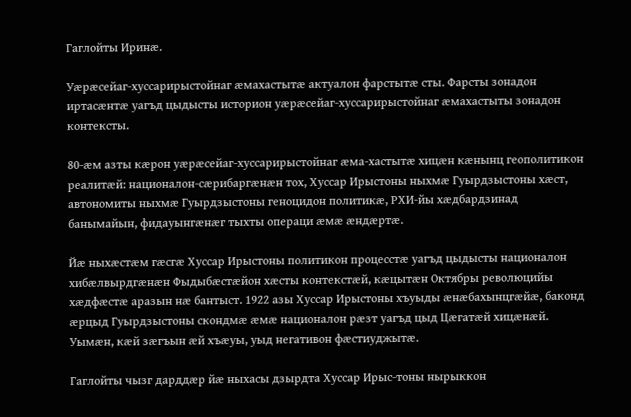Гаглойты Иринӕ.

Уӕрӕсейаг-хуссарирыстойнаг ӕмахастытӕ актуалон фарстытӕ сты. Фарсты зонадон иртасӕнтӕ уагъд цыдысты историон уӕрӕсейаг-хуссарирыстойнаг ӕмахастыты зонадон контексты.

80-ӕм азты кӕрон уӕрӕсейаг-хуссарирыстойнаг ӕма-хастытӕ хицӕн кӕнынц геополитикон реалитӕй: националон-сӕрибаргӕнӕн тох, Хуссар Ирыстоны ныхмӕ Гуырдзыстоны хӕст, автономиты ныхмӕ Гуырдзыстоны геноцидон политикӕ, РХИ-йы хӕдбардзинад банымайын, фидауынгӕнӕг тыхты операци ӕмӕ ӕндӕртӕ.

Йӕ ныхӕстӕм гӕсгӕ Хуссар Ирыстоны политикон процесстӕ уагъд цыдысты националон хибӕлвырдгӕнӕн Фыдыбӕстӕйон хӕсты контекстӕй, кӕцытӕн Октябры революцийы хӕдфӕстӕ аразын нӕ бантыст. 1922 азы Хуссар Ирыстоны хъуыды ӕнӕбахынцгӕйӕ, баконд ӕрцыд Гуырдзыстоны скондмӕ ӕмӕ националон рӕзт уагъд цыд Цӕгатӕй хицӕнӕй. Уымӕн, кӕй зӕгъын ӕй хъӕуы, уыд негативон фӕстиуджытӕ.

Гаглойты чызг дарддӕр йӕ ныхасы дзырдта Хуссар Ирыс-тоны нырыккон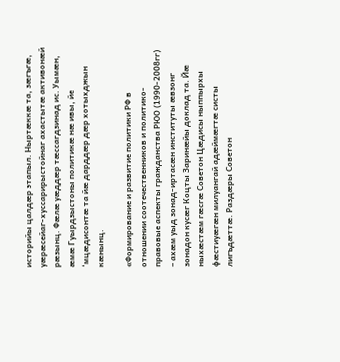историйы цалдӕр этапыл. Ныртӕккӕ та, зӕгъгӕ, уӕрӕсейаг-хуссарирыстойнаг ахастытӕ активонӕй рӕзынц. Фӕлӕ уӕддӕр тӕссагдзинад ис. Уымӕн, ӕмӕ Гуырдзыстоны политикӕ нӕ ивы, йе ‘мцӕдисонтӕ та йӕ дарддӕр дӕр хотыхджын кӕнынц.

«Формирование и развитие политики РФ в отношении соотечественников и политико-правовые аспекты гражданства РЮО (1990-2008гг) – ахӕм уыд зонад-иртасӕн институты ӕвзонг зонадон кусӕг Коцты Заринӕйы доклад та. Йӕ ныхӕстӕм гӕсгӕ Советон Цӕдисы ныппырхы фӕстиуӕгӕн милуангай адӕймӕгтӕ систы лигъдӕттӕ. Раздӕры Советон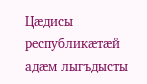Цӕдисы республикæтæй адӕм лыгъдысты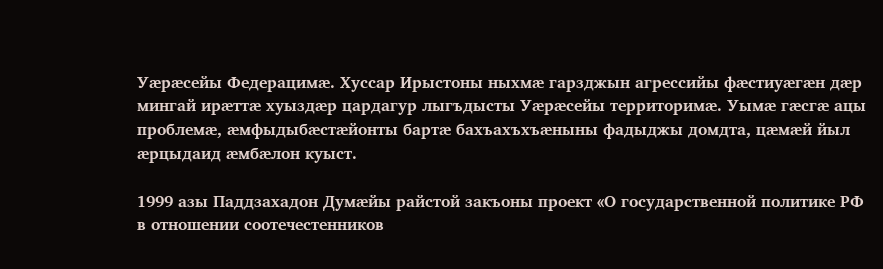Уӕрӕсейы Федерацимӕ. Хуссар Ирыстоны ныхмӕ гарзджын агрессийы фӕстиуӕгӕн дӕр мингай ирӕттӕ хуыздӕр цардагур лыгъдысты Уӕрӕсейы территоримӕ. Уымӕ гӕсгӕ ацы проблемӕ, ӕмфыдыбӕстӕйонты бартӕ бахъахъхъӕныны фадыджы домдта, цӕмӕй йыл ӕрцыдаид ӕмбӕлон куыст.

1999 азы Паддзахадон Думӕйы райстой закъоны проект «О государственной политике РФ в отношении соотечестенников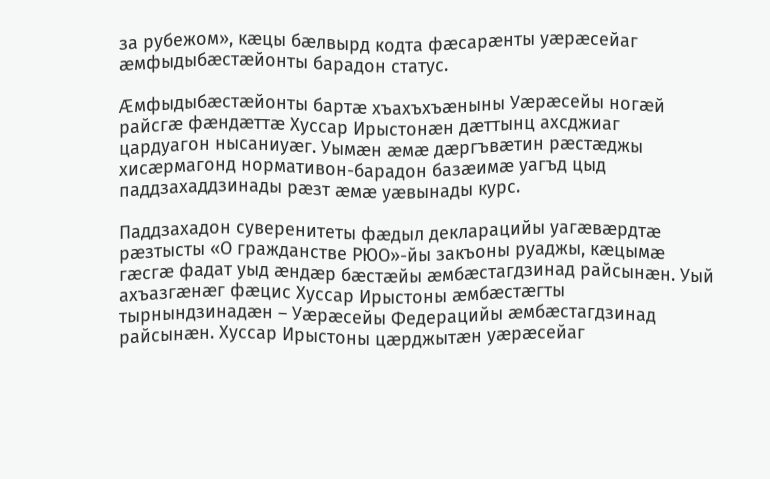за рубежом», кӕцы бӕлвырд кодта фӕсарӕнты уӕрӕсейаг ӕмфыдыбӕстӕйонты барадон статус.

Ӕмфыдыбӕстӕйонты бартӕ хъахъхъӕныны Уӕрӕсейы ногӕй райсгӕ фӕндӕттӕ Хуссар Ирыстонӕн дӕттынц ахсджиаг цардуагон нысаниуӕг. Уымӕн ӕмӕ дӕргъвӕтин рӕстӕджы хисӕрмагонд нормативон-барадон базӕимӕ уагъд цыд паддзахаддзинады рӕзт ӕмӕ уӕвынады курс.

Паддзахадон суверенитеты фӕдыл декларацийы уагӕвӕрдтӕ рӕзтысты «О гражданстве РЮО»-йы закъоны руаджы, кӕцымӕ гӕсгӕ фадат уыд ӕндӕр бӕстӕйы ӕмбӕстагдзинад райсынӕн. Уый ахъазгӕнӕг фӕцис Хуссар Ирыстоны ӕмбӕстӕгты тырнындзинадӕн – Уӕрӕсейы Федерацийы ӕмбӕстагдзинад райсынӕн. Хуссар Ирыстоны цӕрджытӕн уӕрӕсейаг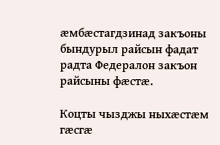ӕмбӕстагдзинад закъоны бындурыл райсын фадат радта Федералон закъон райсыны фӕстӕ.

Коцты чызджы ныхӕстӕм гӕсгӕ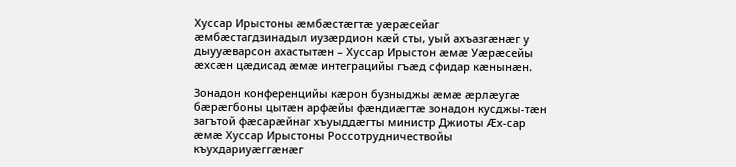Хуссар Ирыстоны ӕмбӕстӕгтӕ уӕрӕсейаг ӕмбӕстагдзинадыл иузӕрдион кӕй сты, уый ахъазгӕнӕг у дыууӕварсон ахастытӕн – Хуссар Ирыстон ӕмӕ Уӕрӕсейы ӕхсӕн цӕдисад ӕмӕ интеграцийы гъӕд сфидар кӕнынӕн.

Зонадон конференцийы кӕрон бузныджы ӕмӕ ӕрлӕугӕ бӕрӕгбоны цытӕн арфӕйы фӕндиӕгтӕ зонадон кусджы-тӕн загътой фӕсарӕйнаг хъуыддӕгты министр Джиоты Ӕх-сар ӕмӕ Хуссар Ирыстоны Россотрудничествойы къухдариуӕггӕнӕг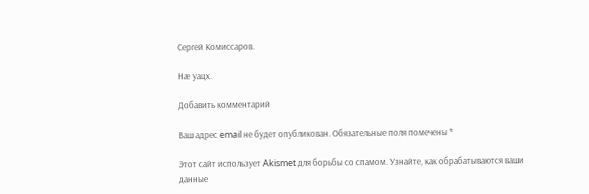Сергей Комиссаров.

Нӕ уацх.

Добавить комментарий

Ваш адрес email не будет опубликован. Обязательные поля помечены *

Этот сайт использует Akismet для борьбы со спамом. Узнайте, как обрабатываются ваши данные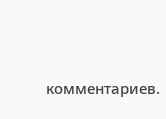комментариев.